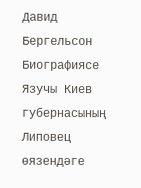Давид Бергельсон
Биографиясе
Язучы Киев губернасының Липовец өязендәге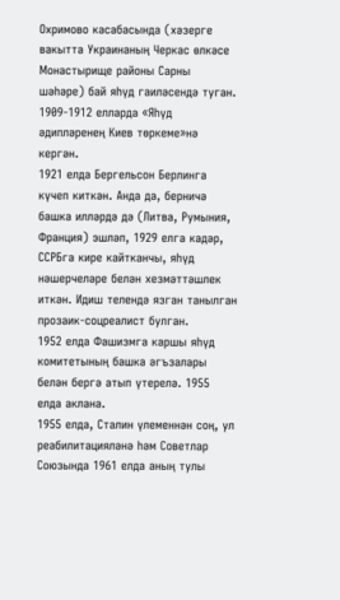Охримово касабасында (хәзерге вакытта Украинаның Черкас өлкәсе Монастырище районы Сарны шәһәре) бай яһүд гаиләсендә туган.
1909-1912 елларда «Яһүд әдипләренең Киев төркеме»нә кергән.
1921 елда Бергельсон Берлинга күчеп киткән. Анда да, берничә башка илләрдә дә (Литва, Румыния, Франция) эшләп, 1929 елга кадәр, ССРБга кире кайтканчы, яһүд нәшерчеләре белән хезмәттәшлек иткән. Идиш телендә язган танылган прозаик-соцреалист булган.
1952 елда Фашизмга каршы яһүд комитетының башка әгъзалары белән бергә атып үтерелә. 1955 елда аклана.
1955 елда, Сталин үлеменнән соң, ул реабилитацияләнә һәм Советлар Союзында 1961 елда аның тулы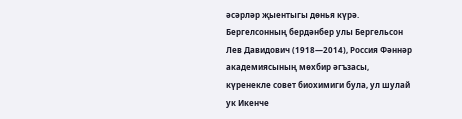әсәрләр җыентыгы дөнья күрә.
Бергелсонның бердәнбер улы Бергельсон Лев Давидович (1918—2014), Россия Фәннәр академиясының мөхбир әгъзасы, күренекле совет биохимиги була, ул шулай ук Икенче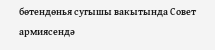бөтендөнья сугышы вакытында Совет армиясендә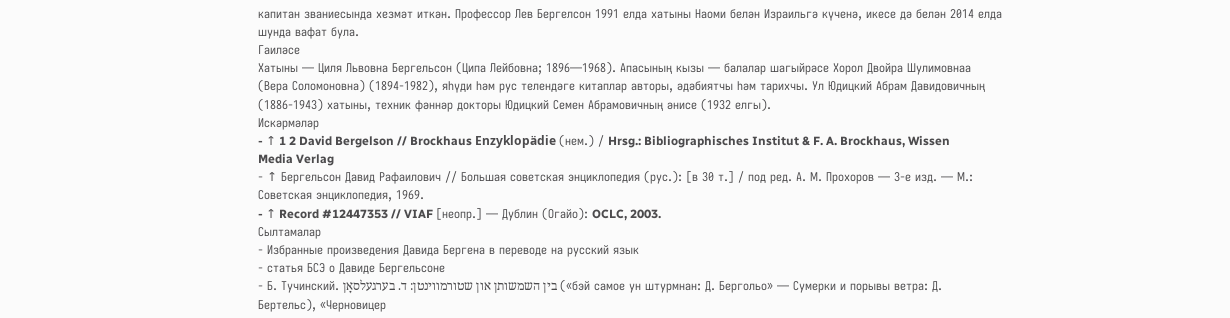капитан званиесында хезмәт иткән. Профессор Лев Бергелсон 1991 елда хатыны Наоми белән Израильгә күченә, икесе дә белән 2014 елда шунда вафат була.
Гаиләсе
Хатыны — Циля Львовна Бергельсон (Ципа Лейбовна; 1896—1968). Апасының кызы — балалар шагыйрәсе Хорол Двойра Шулимовнаа (Вера Соломоновна) (1894-1982), яһүди һәм рус телендәге китаплар авторы, әдәбиятчы һәм тарихчы. Ул Юдицкий Абрам Давидовичның (1886-1943) хатыны, техник фәннәр докторы Юдицкий Семен Абрамовичның әнисе (1932 елгы).
Искәрмәләр
- ↑ 1 2 David Bergelson // Brockhaus Enzyklopädie (нем.) / Hrsg.: Bibliographisches Institut & F. A. Brockhaus, Wissen Media Verlag
- ↑ Бергельсон Давид Рафаилович // Большая советская энциклопедия (рус.): [в 30 т.] / под ред. А. М. Прохоров — 3-е изд. — М.: Советская энциклопедия, 1969.
- ↑ Record #12447353 // VIAF [неопр.] — Дублин (Огайо): OCLC, 2003.
Сылтамалар
- Избранные произведения Давида Бергена в переводе на русский язык
- статья БСЭ о Давиде Бергельсоне
- Б. Тучинский. בין השמשותן און שטורמװינטן: ד. בערגעלסאָן («бэй самое ун штурмнан: Д. Бергольо» — Сумерки и порывы ветра: Д. Бертельс), «Черновицер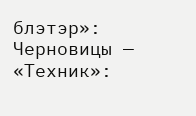блэтэр»: Черновицы — «Техник»: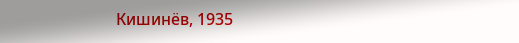Кишинёв, 1935